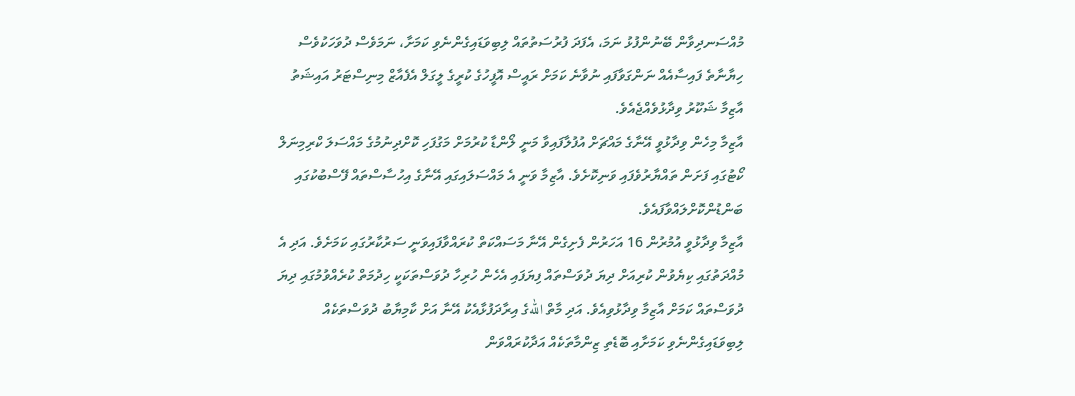މުއްސަނދިވާން ބޭނުންފުޅު ނަމަ، އެފަދަ ފުރުސަތުތައް ލިބިވަޑައިގެންނެވި ކަމަށާ، ނަމަވެސް ދުވަހަކުވެސް ހިޔާނާތެ ފައިސާއެއް ނަންގަވާފައި ނުވާނެ ކަމަށް ރައީސް އޮފީހުގެ ކުރީގެ ލީގަލް އެފެއާޒް މިނިސްޓަރު އައިޝަތު އާޒިމާ ޝަކޫރު ވިދާޅުވެއްޖެއެވެ.
އާޒިމާ މިހެން ވިދާޅުވީ އޭނާގެ މައްޗަށް އުފުލާފައިވާ މަނީ ލޯންޑާ ކުރުމަށް މަގުފަހި ކޮށްދިނުމުގެ މައްސަލަ ކްރިމިނަލް ކޯޓުގައި ފަށަން ތައްޔާރުވެފައި ވަނިކޮށެވެ. އާޒިމާ ވަނީ އެ މައްސަލައިގައި އޭނާގެ އިހުސާސްތައް ފޭސްބުކުގައި ބަންޑުންކޮށްލައްވާފައެވެ.
އާޒިމާ ވިދާޅުވީ އުމުރުން 16 އަހަރުން ފެށިގެން އޭނާ މަސައްކަތް ކުރައްވާފައިވަނީ ސަރުކާރުގައި ކަމަށެވެ. އަދި އެ މުއްދަތުގައި ކިޔެވުން ކުރިއަށް ދިޔަ ދުވަސްތައް ފިޔަފައި އެހެން ހުރިހާ ދުވަސްތަކަކީ ހިދުމަތް ކުރެއްވުމުގައި ދިޔަ ދުވަސްތައް ކަމަށް އާޒިމާ ވިދާޅުވިއެވެ. އަދި މާތް اللهގެ އިރާދަފުޅާއެކު އޭނާ އަށް ކާމިޔާބު ދުވަސްތަކެއް ލިބިވަޑައިގެންނެވި ކަމަށާއި ބޮޑެތި ޒިންމާތަކެއް އަދާކުރައްވަން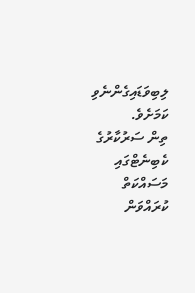ލިބިވަޑައިގެންނެވި ކަމަށެވެ.
ތިން ސަރުކާރުގެ ކެބިނެޓްގައި މަސައްކަތް ކުރައްވަން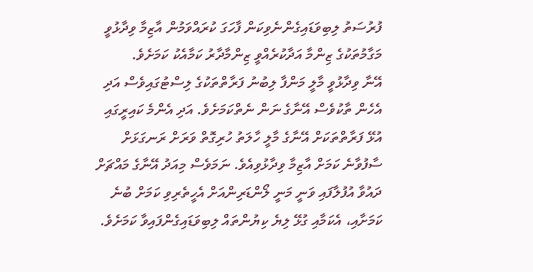ފުރުސަތު ލިބިވަޑައިގެންނެވިކަން ފާހަގަ ކުރައްވަމުން އާޒިމާ ވިދާޅުވީ މަގާމުތަކުގެ ޒިންމާ އަދާކުރެއްވީ ޒިންމާދާރު ކަމާއެކު ކަމަށެވެ.
އޭނާ ވިދާޅުވީ މާލީ މަންފާ ލިބުނު ފަރާތްތަކުގެ ލިސްޓުގައިވެސް އަދި އެހެން ތާކުވެސް އޭނާގެ ނަން ނެތްކަމަށެވެ. އަދި އެންމެ ކައިރީގައި އުޅޭ ފަރާތްތަކަށް އޭނާގެ މާލީ ހާލަތު ހުރިގޮތް ވަރަށް ރަނގަޅަށް ސާފުވާނެ ކަމަށް އާޒިމާ ވިދާޅުވިއެވެ. ނަމަވެސް މިއަދު އޭނާގެ މައްޗަށް ދައުވާ އުފުލާފައި ވަނީ މަނީ ލޯންޑަރިންއަށް އެހީތެރިވި ކަމަށް ބުނެ ކަމަށާއި، އެކަމާއި ގުޅޭ ލިޔެ ކިޔުންތައް ލިބިވަޑައިގެންފައިވާ ކަމަށެވެ.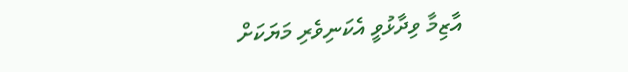އާޒިމާ ވިދާޅުވީ އެކަނިވެރި މަޔަކަށް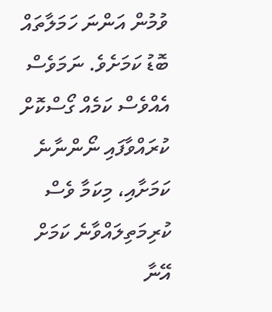ވުމުން އަންނަ ހަމަލާތައް ބޮޑު ކަމަށެވެ. ނަމަވެސް އެއްވެސް ކަމެއް ގޯސްކޮށް ކުރައްވާފައި ނޯންނާނެ ކަމަށާއި، މިކަމާ ވެސް ކުރިމަތިލައްވާނެ ކަމަށް އޭނާ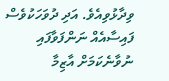ވިދާޅުވިއެވެ. އަދި ދުވަހަކުވެސް ފައިސާއެއް ނަންފަވާފައި ނުވާނެކަމަށް އާޒިމާ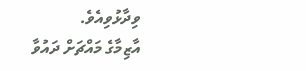ވިދާޅުވިއެވެ.
އާޒިމާގެ މައްޗަށް ދައުވާ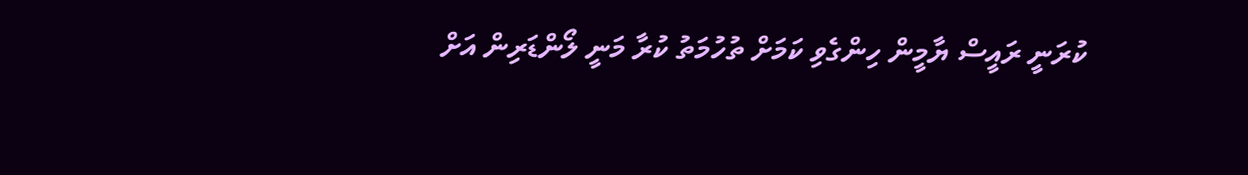ކުރަނީ ރައީސް ޔާމީން ހިންގެވި ކަމަށް ތުހުމަތު ކުރާ މަނީ ލޯންޑަރިން އަށް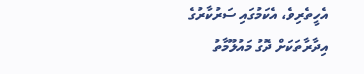އެހީތެރިވެ، އެކަމުގައި ސަރުކާރުގެ އިދާރާތަކަށް ދޮގު މައުލޫމާތު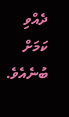ދެއްވި ކަމަށް ބުނެއެވެ.